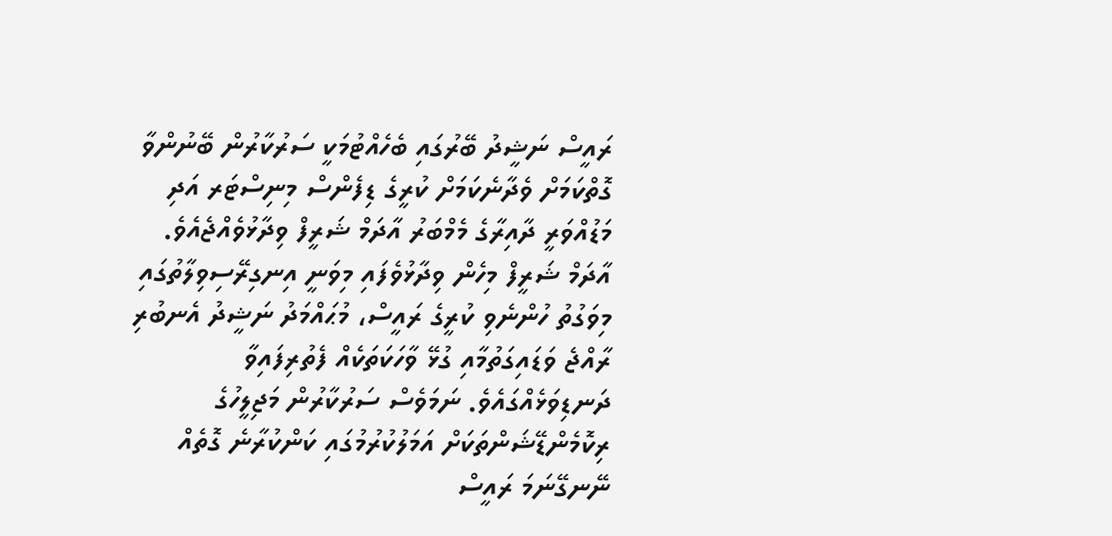ރައީސް ނަޝީދު ބޭރުގައި ބެހެއްޓުމަކީ ސަރުކާރުން ބޭނުންވާ ގޮތްކަމަށް ވެދާނެކަމަށް ކުރީގެ ޑިފެންސް މިނިސްޓަރ އަދި މަޑުއްވަރީ ދާއިރާގެ މެމްބަރު އާދަމް ޝަރީފް ވިދާޅުވެއްޖެއެވެ.
އާދަމް ޝަރީފް މިހެން ވިދާޅުވެފައި މިވަނީ އިނގިރޭސިވިލާތުގައި މިވަގުތު ހުންނެވި ކުރީގެ ރައީސް، މުޙައްމަދު ނަޝީދު އެނބުރި ރާއްޖެ ވަޑައިގަތުމާއި ގުޅޭ ވާހަކަތަކެއް ފެތުރިފައިވާ ދަނޑިވަޅެއްގައެވެ. ނަމަވެސް ސަރުކާރުން މަޖިލީހުގެ ރިކޮމެންޑޭޝަންތަކަށް އަމަލުކުރުމުގައި ކަންކުރާނެ ގޮތެއް ނޭނގޭނަމަ ރައީސް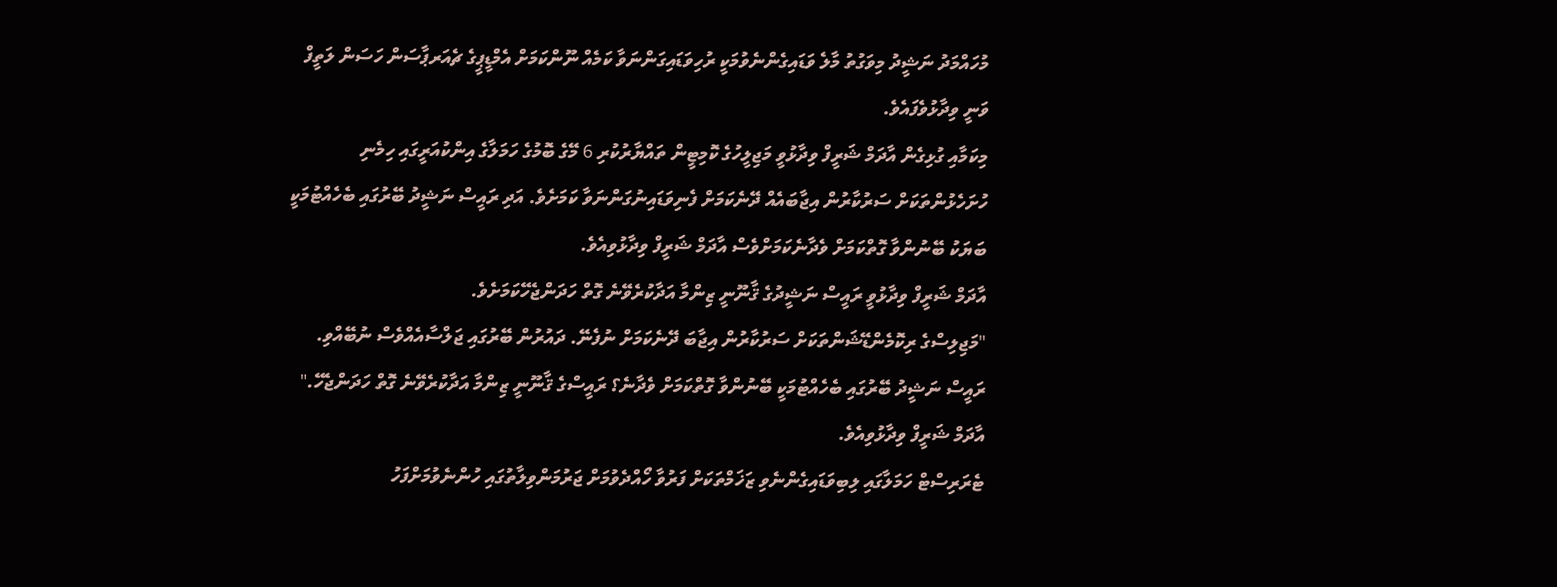މުހައްމަދު ނަޝީދު މިވަގުތު މާލެ ވަޑައިގެންނެވުމަކީ ރުހިވަޑައިގަންނަވާ ކަމެއް ނޫންކަމަށް އެމްޑީޕީގެ ޗެއަރޕާސަން ހަސަން ލަތީފް ވަނީ ވިދާޅުވެފައެވެ.
މިކަމާއި ގުޅިގެން އާދަމް ޝަރީފް ވިދާޅުވީ މަޖިލީހުގެ ކޮމިޓީން ތައްޔާރުކުރި 6 މޭގެ ބޮމުގެ ހަމަލާގެ އިންކުއަރީގައި ހިމެނި ހުށަހެޅުންތަކަށް ސަރުކާރުން އިޖާބައެއް ދޭނެކަމަށް ފެނިވަޑައިނުގަންނަވާ ކަމަށެވެ. އަދި ރައީސް ނަޝީދު ބޭރުގައި ބެހެއްޓުމަކީ ބަޔަކު ބޭނުންވާ ގޮތްކަމަށް ވެދާނެކަމަށްވެސް އާދަމް ޝަރީފް ވިދާޅުވިއެވެ.
އާދަމް ޝަރީފް ވިދާޅުވީ ރައީސް ނަޝީދުގެ ޤާނޫނީ ޒިންމާ އަދާކުރެވޭނެ ގޮތް ހަދަންޖެހޭކަމަށެވެ.
"މަޖިލިސްގެ ރިކޮމެންޑޭޝަންތަކަށް ސަރުކާރުން އިޖާބަ ދޭނެކަމަށް ނުފެނޭ. ދައުރުން ބޭރުގައި ޖަލްސާއެއްވެސް ނުބޭއްވި. ރައީސް ނަޝީދު ބޭރުގައި ބެހެއްޓުމަކީ ބޭނުންވާ ގޮތްކަމަށް ވެދާނެ؟ ރައީސްގެ ޤާނޫނީ ޒިންމާ އަދާކުރެވޭނެ ގޮތް ހަދަންޖެހޭ." އާދަމް ޝަރީފް ވިދާޅުވިއެވެ.
ޓެރަރިސްޓް ހަމަލާގައި ލިބިވަޑައިގެންނެވި ޒަޚަމްތަކަށް ފަރުވާ ހޯއްދެވުމަށް ޖަރުމަންވިލާތުގައި ހުންނެވުމަށްފަހު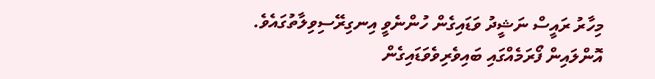މިހާރު ރައީސް ނަޝީދު ވަޑައިގެން ހުންނެވީ އިނގިރޭސިވިލާތުގައެވެ.
އޮންލައިން ފޯރަމެއްގައި ބައިވެރިވެވަޑައިގެން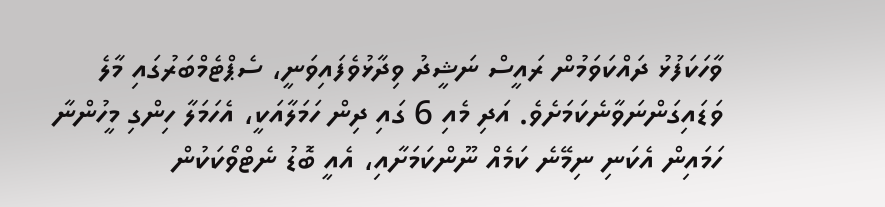ވާހަކަފުޅު ދައްކަވަމުން ރައީސް ނަޝީދު ވިދާޅުވެފައިވަނީ، ސެޕްޓެމްބަރުގައި މާލެ ވަޑައިގަންނަވާނެކަމަށެވެ. އަދި މެއި 6 ގައި ދިން ހަމަލާއަކީ، އެހަމަލާ ހިންގި މީހުންނާ ހަމައިން އެކަނި ނިމޭނެ ކަމެއް ނޫންކަމަށާއި، އެއީ ބޮޑު ނެޓްވޯކަކުން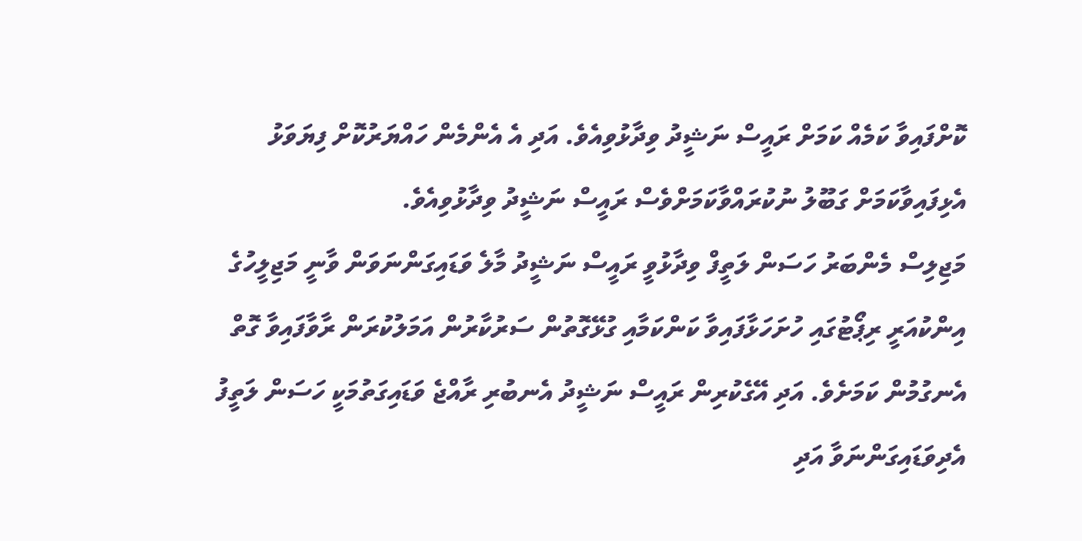ކޮށްފައިވާ ކަމެއް ކަމަށް ރައީސް ނަޝީދު ވިދާޅުވިއެވެ. އަދި އެ އެންމެން ހައްޔަރުކޮށް ފިޔަވަޅު އެޅިފައިވާކަމަށް ގަބޫލު ނުކުރައްވާކަމަށްވެސް ރައީސް ނަޝީދު ވިދާޅުވިއެވެ.
މަޖިލިސް މެންބަރު ހަސަން ލަތީފް ވިދާޅުވީ ރައީސް ނަޝީދު މާލެ ވަޑައިގަންނަވަން ވާނީ މަޖިލީހުގެ އިންކުއަރީ ރިޕޯޓުގައި ހުށަހަޅާފައިވާ ކަންކަމާއި ގުޅޭގޮތުން ސަރުކާރުން އަމަލުކުރަން ރާވާފައިވާ ގޮތް އެނގުމުން ކަމަށެވެ. އަދި އޭގެކުރިން ރައީސް ނަޝީދު އެނބުރި ރާއްޖެ ވަޑައިގަތުމަކީ ހަސަން ލަތީފު އެދިވަޑައިގަންނަވާ އަދި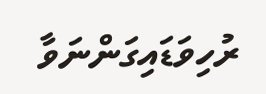ރުހިވަޑައިގަންނަވާ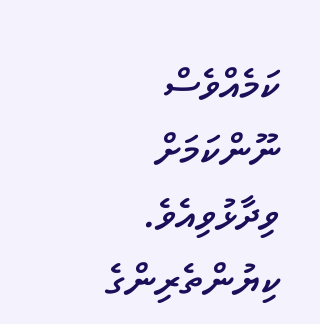ކަމެއްވެސް ނޫންކަމަށް ވިދާޅުވިއެވެ.
ކިޔުންތެރިންގެ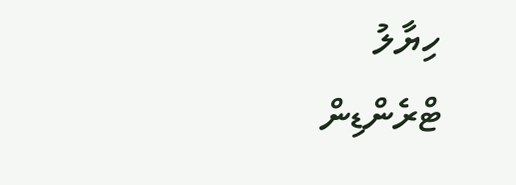ހިޔާލު
ޓްރެންޑިން